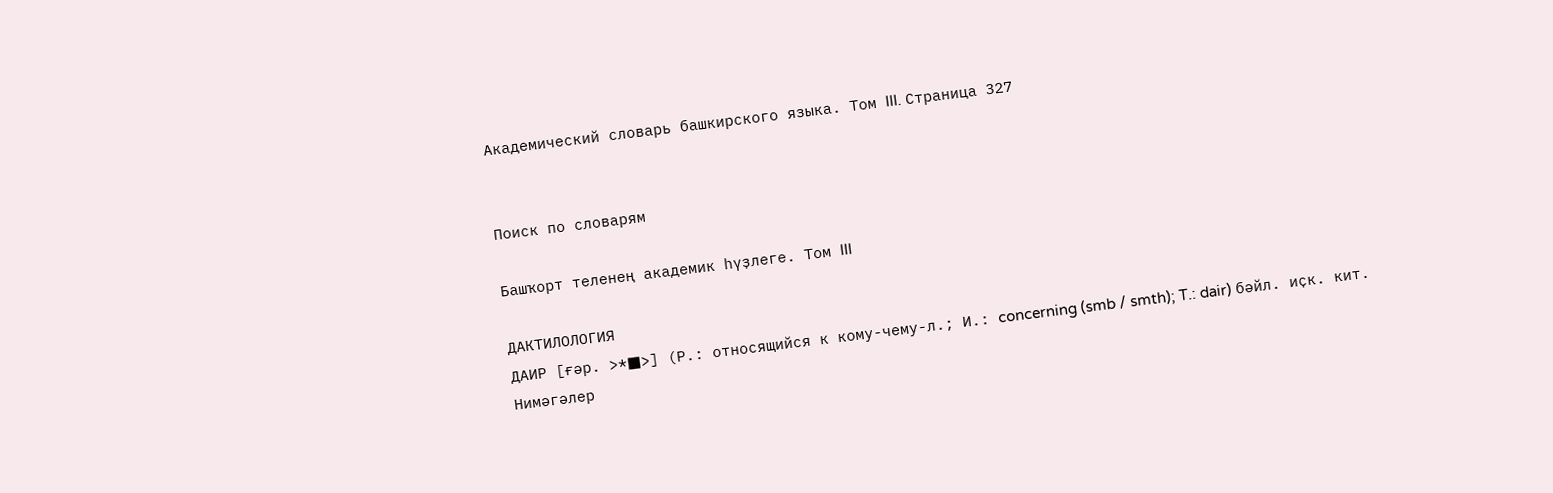Академический словарь башкирского языка. Том III. Страница 327


Поиск по словарям

Башҡорт теленең академик һүҙлеге. Том III

ДАКТИЛОЛОГИЯ
ДАИР [ғәр. >*■>] (Р.: относящийся к кому-чему-л.; И.: concerning (smb / smth); T.: dair) бәйл. иҫк. кит.
Нимәгәлер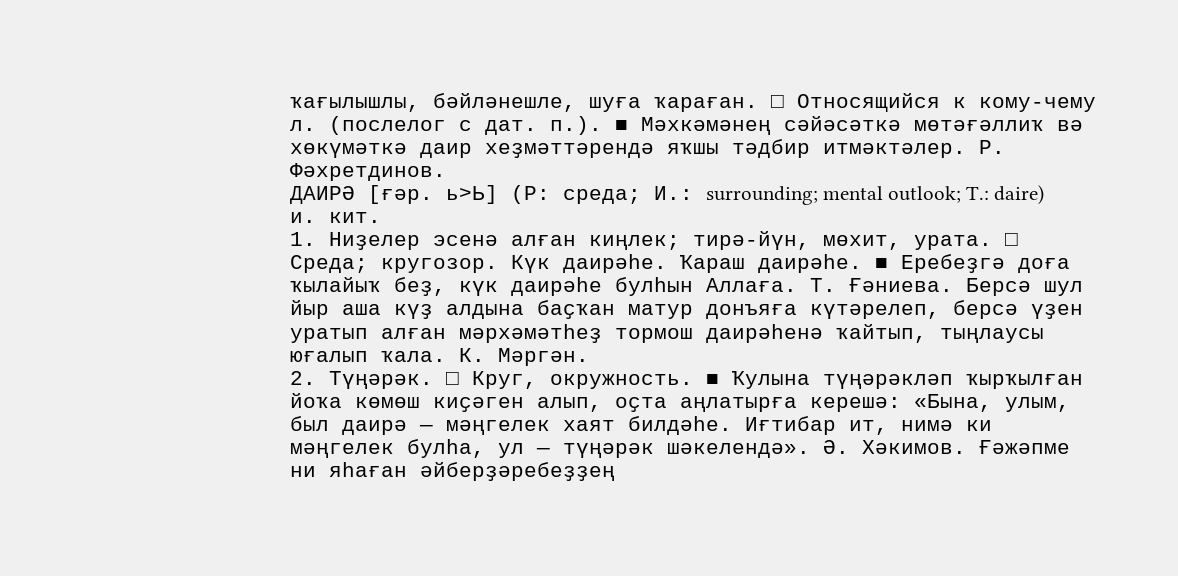ҡағылышлы, бәйләнешле, шуға ҡараған. □ Относящийся к кому-чему л. (послелог с дат. п.). ■ Мәхкәмәнең сәйәсәткә мөтәғәллиҡ вә хөкүмәткә даир хеҙмәттәрендә яҡшы тәдбир итмәктәлер. Р. Фәхретдинов.
ДАИРӘ [ғәр. ь>Ь] (Р: среда; И.: surrounding; mental outlook; T.: daire) и. кит.
1. Ниҙелер эсенә алған киңлек; тирә-йүн, мөхит, урата. □ Среда; кругозор. Күк даирәһе. Ҡараш даирәһе. ■ Еребеҙгә доға ҡылайыҡ беҙ, күк даирәһе булһын Аллаға. Т. Ғәниева. Берсә шул йыр аша күҙ алдына баҫҡан матур донъяға күтәрелеп, берсә үҙен уратып алған мәрхәмәтһеҙ тормош даирәһенә ҡайтып, тыңлаусы юғалып ҡала. К. Мәргән.
2. Түңәрәк. □ Круг, окружность. ■ Ҡулына түңәрәкләп ҡырҡылған йоҡа көмөш киҫәген алып, оҫта аңлатырға керешә: «Бына, улым, был даирә — мәңгелек хаят билдәһе. Иғтибар ит, нимә ки мәңгелек булһа, ул — түңәрәк шәкелендә». Ә. Хәкимов. Ғәжәпме ни яһаған әйберҙәребеҙҙең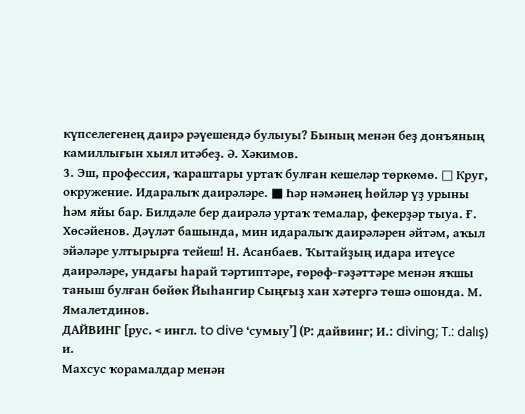күпселегенең даирә рәүешендә булыуы? Бының менән беҙ донъяның камиллығын хыял итәбеҙ. Ә. Хәкимов.
3. Эш, профессия, ҡараштары уртаҡ булған кешеләр төркөмө. □ Круг, окружение. Идаралыҡ даирәләре. ■ Һәр нәмәнең һөйләр үҙ урыны һәм яйы бар. Билдәле бер даирәлә уртаҡ темалар, фекерҙәр тыуа. Ғ. Хөсәйенов. Дәүләт башында, мин идаралыҡ даирәләрен әйтәм, аҡыл эйәләре ултырырға тейеш! Н. Асанбаев. Ҡытайҙың идара итеүсе даирәләре, ундағы һарай тәртиптәре, ғөрөф-ғәҙәттәре менән яҡшы таныш булған бөйөк Йыһангир Сыңғыҙ хан хәтергә төшә ошонда. М. Ямалетдинов.
ДАЙВИНГ [рус. < ингл. to dive ‘сумыу’] (Р: дайвинг; И.: diving; T.: dalış) и.
Махсус ҡорамалдар менән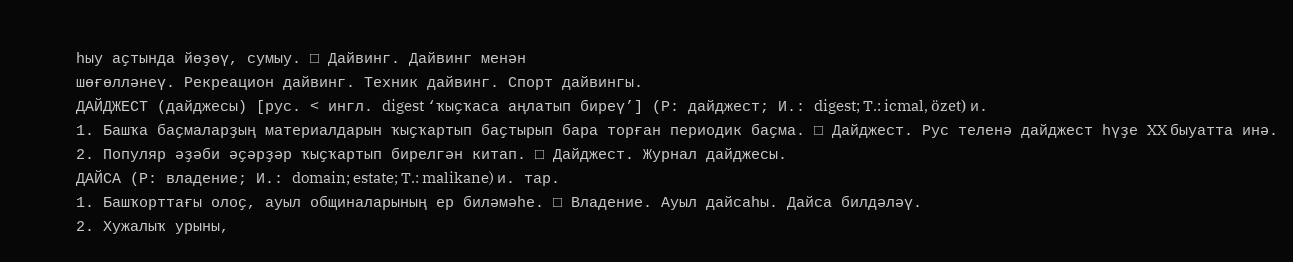һыу аҫтында йөҙөү, сумыу. □ Дайвинг. Дайвинг менән
шөғөлләнеү. Рекреацион дайвинг. Техник дайвинг. Спорт дайвингы.
ДАЙДЖЕСТ (дайджесы) [рус. < ингл. digest ‘ҡыҫҡаса аңлатып биреү’] (Р: дайджест; И.: digest; T.: icmal, özet) и.
1. Башҡа баҫмаларҙың материалдарын ҡыҫҡартып баҫтырып бара торған периодик баҫма. □ Дайджест. Рус теленә дайджест һүҙе XX быуатта инә.
2. Популяр әҙәби әҫәрҙәр ҡыҫҡартып бирелгән китап. □ Дайджест. Журнал дайджесы.
ДАЙСА (Р: владение; И.: domain; estate; T.: malikane) и. тар.
1. Башҡорттағы олоҫ, ауыл общиналарының ер биләмәһе. □ Владение. Ауыл дайсаһы. Дайса билдәләү.
2. Хужалыҡ урыны,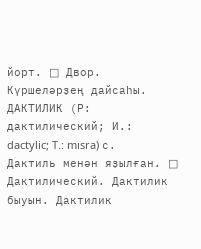йорт. □ Двор. Күршеләрҙең дайсаһы.
ДАКТИЛИК (Р: дактилический; И.: dactylic; T.: mısra) с.
Дактиль менән яҙылған. □ Дактилический. Дактилик быуын. Дактилик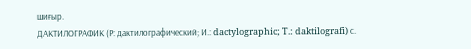шиғыр.
ДАКТИЛОГРАФИК (Р: дактилографический; И.: dactylographic; T.: daktilografi) с.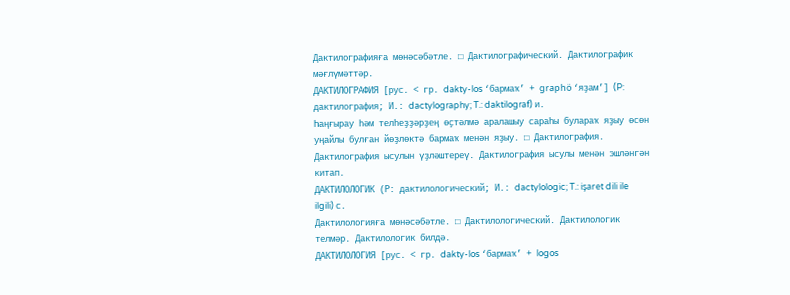Дактилографияға мөнәсәбәтле. □ Дактилографический. Дактилографик мәғлүмәттәр.
ДАКТИЛОГРАФИЯ [рус. < гр. dakty-los ‘бармаҡ’ + graphö ‘яҙам’] (P: дактилография; И.: dactylography; T.: daktilograf) и.
Һаңғырау һәм телһеҙҙәрҙең өҫтәлмә аралашыу сараһы булараҡ яҙыу өсөн уңайлы булған йөҙлөктә бармаҡ менән яҙыу. □ Дактилография. Дактилография ысулын үҙләштереү. Дактилография ысулы менән эшләнгән китап.
ДАКТИЛОЛОГИК (Р: дактилологический; И.: dactylologic; T.: işaret dili ile ilgili) с.
Дактилологияға мөнәсәбәтле. □ Дактилологический. Дактилологик телмәр. Дактилологик билдә.
ДАКТИЛОЛОГИЯ [рус. < гр. dakty-los ‘бармаҡ’ + logos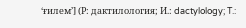‘ғилем’] (Р: дактилология; И.: dactylology; T.: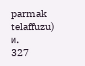parmak telaffuzu) и.
327